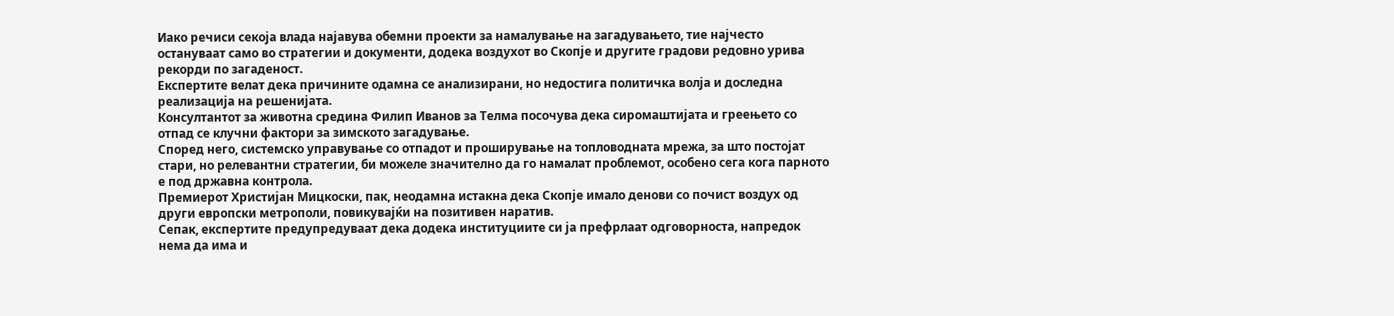Иако речиси секоја влада најавува обемни проекти за намалување на загадувањето, тие најчесто остануваат само во стратегии и документи, додека воздухот во Скопје и другите градови редовно урива рекорди по загаденост.
Експертите велат дека причините одамна се анализирани, но недостига политичка волја и доследна реализација на решенијата.
Консултантот за животна средина Филип Иванов за Телма посочува дека сиромаштијата и греењето со отпад се клучни фактори за зимското загадување.
Според него, системско управување со отпадот и проширување на топловодната мрежа, за што постојат стари, но релевантни стратегии, би можеле значително да го намалат проблемот, особено сега кога парното е под државна контрола.
Премиерот Христијан Мицкоски, пак, неодамна истакна дека Скопје имало денови со почист воздух од други европски метрополи, повикувајќи на позитивен наратив.
Сепак, експертите предупредуваат дека додека институциите си ја префрлаат одговорноста, напредок нема да има и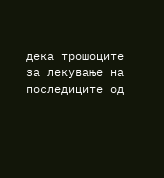дека трошоците за лекување на последиците од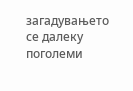загадувањето се далеку поголеми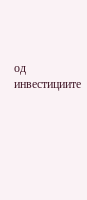од инвестициите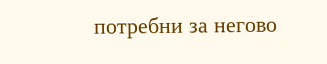потребни за негово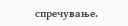спречување.